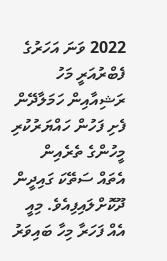2022 ވަނަ އަހަރުގެ ފެބްރުއަރީ މަހު ރަޝިއާއިން ހަމަލާދޭން ފެށި ފަހުން ހައްޔަރުކުރި މީހުންގެ ތެރެއިން އެތައް ސަތޭކަ ގައިދީން ދޫކޮށްލައިފިއެވެ. މިއީ އެއް ފަހަރާ މިހާ ބައިވަރު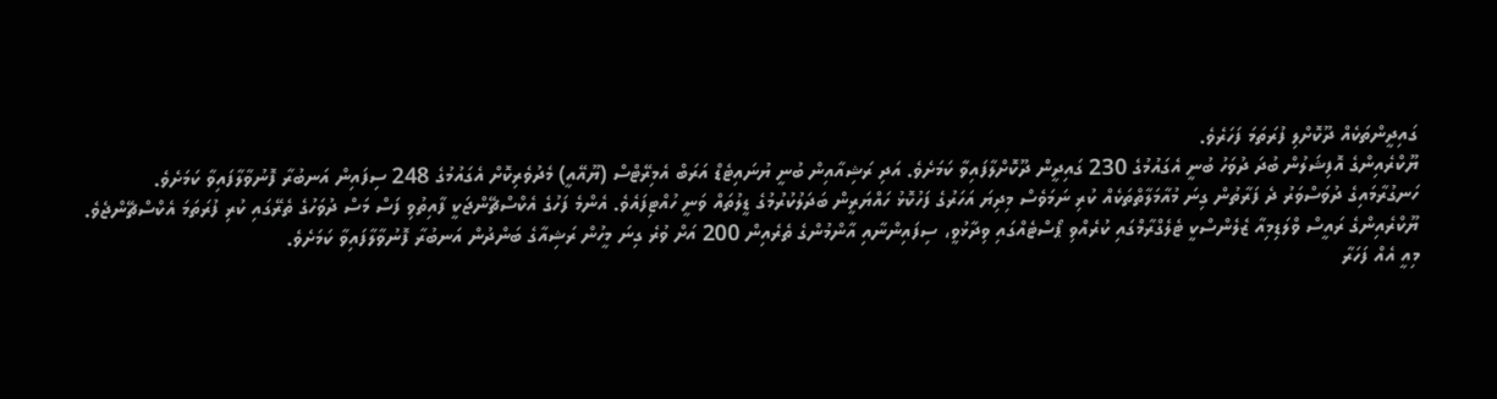ގައިދީންތަކެއް ދޫކޮށްލި ފުރަތަމަ ފަހަރެވެ.
ޔޫކްރެއިންގެ އޮފިޝަލުން ބުދަ ދުވަހު ބުނީ އެގައުމުގެ 230 ގައިދީން ދޫކޮށްލާފައިވާ ކަމަށެވެ. އަދި ރަޝިއާއިން ބުނީ ޔުނައިޓެޑް އަރަބް އެމިރޭޓްސް (ޔޫއޭއީ) މެދުވެރިކޮށް އެގައުމުގެ 248 ސިފައިން އަނބުރާ ފޮނުވާލާފައިވާ ކަމަށެވެ.
ހަނގުރާމައިގެ ދުވަސްވަރު ދެ ފަރާތުން ގިނަ މުއާމަލާތްތަކެއް ކުރި ނަމަވެސް މިދިޔަ އަހަރުގެ ފަހުކޮޅު ހައްޔަރީން ބަދަލުކުރުމުގެ ޑީލުތައް ވަނީ ހުއްޓިފައެވެ. އެންމެ ފަހުގެ އެކްސްޗޭންޖަކީ ފާއިތުވި ފަސް މަސް ދުވަހުގެ ތެރޭގައި ކުރި ފުރަތަމަ އެކްސްޗޭންޖެވެ.
ޔޫކްރެއިންގެ ރައީސް ވްލަޑިމިއާ ޒެލެންސްކީ ޓެލެގްރާމްގައި ކުރެއްވި ޕޯސްޓެއްގައި ވިދާޅުވީ، ސިފައިންނާއި އާންމުންގެ ތެރެއިން 200 އަށް ވުރެ ގިނަ މީހުން ރަޝިއާގެ ބަންދުން އަނބުރާ ފޮނުވާލާފައިވާ ކަމަށެވެ.
މިއީ އެއް ފަހަރާ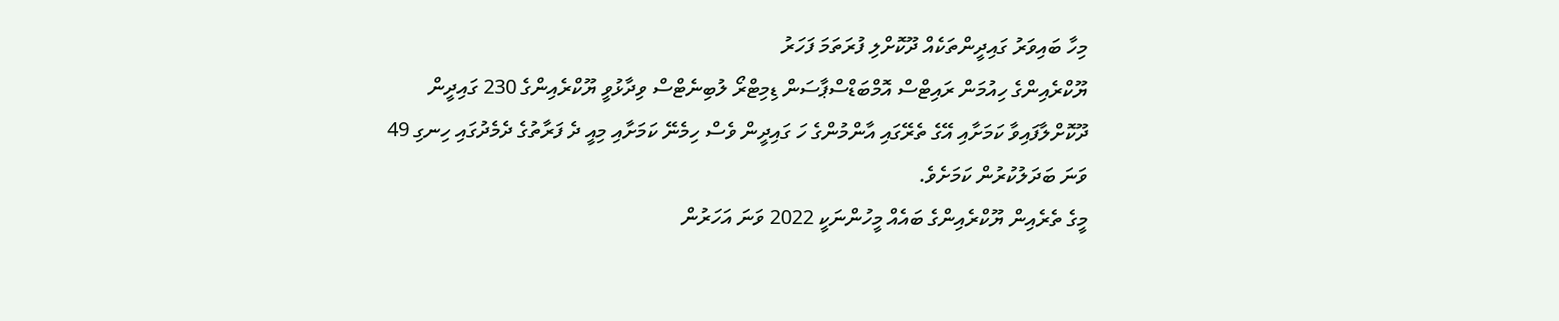މިހާ ބައިވަރު ގައިދީންތަކެއް ދޫކޮށްލި ފުރަތަމަ ފަހަރު
ޔޫކްރެއިންގެ ހިއުމަން ރައިޓްސް އޮމްބަޑްސްޕާސަން ޑިމިޓްރޯ ލުބިނެޓްސް ވިދާޅުވީ ޔޫކްރެއިންގެ 230 ގައިދީން ދޫކޮށްލާފައިވާ ކަމަށާއި އޭގެ ތެރޭގައި އާންމުންގެ ހަ ގައިދީން ވެސް ހިމެނޭ ކަމަށާއި މިއީ ދެ ފަރާތުގެ ދެމެދުގައި ހިނގި 49 ވަނަ ބަދަލުކުރުން ކަމަށެވެ.
މީގެ ތެރެއިން ޔޫކްރެއިންގެ ބައެއް މީހުންނަކީ 2022 ވަނަ އަހަރުން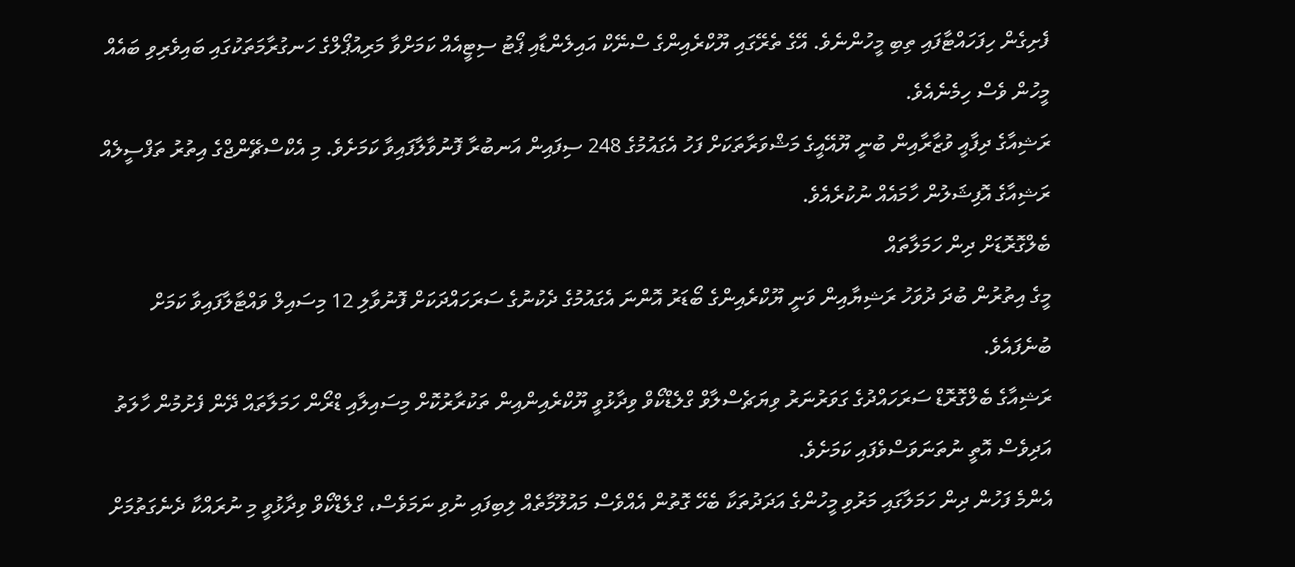ފެށިގެން ހިފަހައްޓާފައި ތިބި މީހުންނެވެ. އޭގެ ތެރޭގައި ޔޫކްރެއިންގެ ސްނޭކް އައިލެންޑާއި ޕޯޓު ސިޓީއެއް ކަމަށްވާ މަރިއުޕޯލްގެ ހަނގުރާމަތަކުގައި ބައިވެރިވި ބައެއް މީހުން ވެސް ހިމެނެއެވެ.
ރަޝިއާގެ ދިފާއީ ވުޒާރާއިން ބުނީ ޔޫއޭއީގެ މަޝްވަރާތަކަށް ފަހު އެގައުމުގެ 248 ސިފައިން އަނބުރާ ފޮނުވާލާފައިވާ ކަމަށެވެ. މި އެކްސްޗޭންޖްގެ އިތުރު ތަފްސީލެއް ރަޝިއާގެ އޮފިޝަލުން ހާމައެއް ނުކުރެއެވެ.
ބެލްގޮރޮޑަށް ދިން ހަމަލާތައް
މީގެ އިތުރުން ބުދަ ދުވަހު ރަޝިޔާއިން ވަނީ ޔޫކްރެއިންގެ ބޯޑަރު އޮންނަ އެގައުމުގެ ދެކުނުގެ ސަރަހައްދަކަށް ފޮނުވާލި 12 މިސައިލް ވައްޓާލާފައިވާ ކަމަށް ބުނެފައެވެ.
ރަޝިއާގެ ބެލްގޮރޮޑް ސަރަހައްދުގެ ގަވަރުނަރު ވިޔަޗެސްލާވް ގްލެޑްކޯވް ވިދާޅުވީ ޔޫކްރެއިންއިން ތަކުރާރުކޮށް މިސައިލާއި ޑްރޯން ހަމަލާތައް ދޭން ފެށުމުން ހާލަތު އަދިވެސް އޮތީ ނުތަނަވަސްވެފައި ކަމަށެވެ.
އެންމެ ފަހުން ދިން ހަމަލާގައި މަރުވި މީހުންގެ އަދަދުތަކާ ބެހޭ ގޮތުން އެއްވެސް މައުލޫމާތެއް ލިބިފައި ނުވި ނަމަވެސް، ގްލެޑްކޯވް ވިދާޅުވީ މި ނުރައްކާ ދެނެގަތުމަށް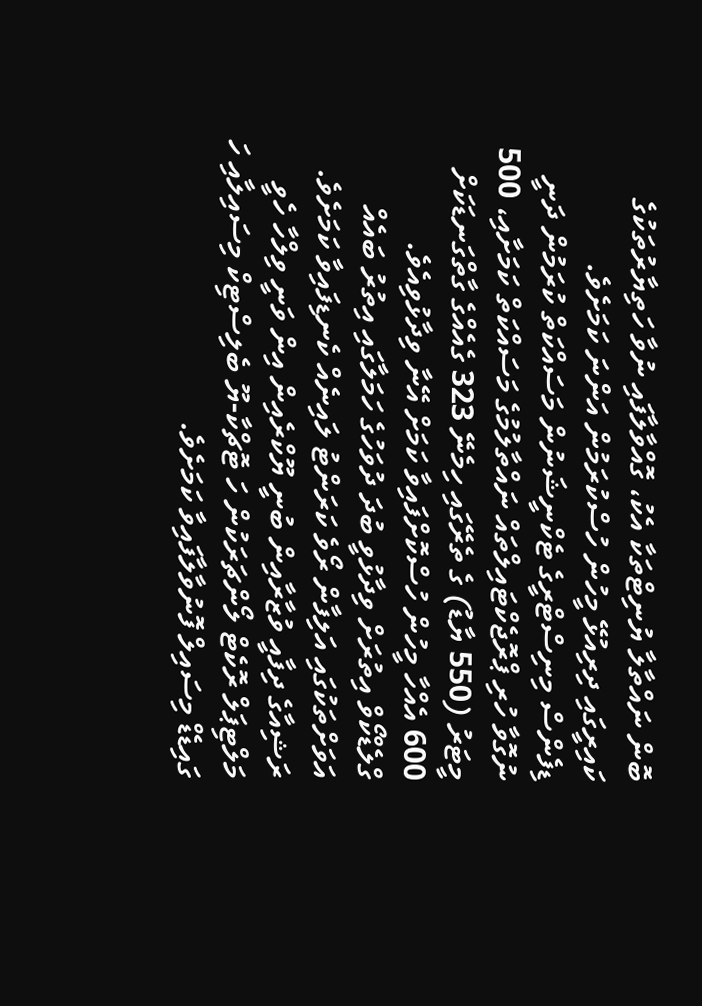ބޮން ނައްތާލާ ޔުނިޓްތަކާ އެކު، ގޮއްވާލާފައި ނުވާ ހަތިޔާރުތަކުގެ ކައިރީގައި ދިރިއުޅޭ މީހުން ހުސްކުރަމުން އަންނަ ކަމަށެވެ.
ޑިފެންސް މިނިސްޓްރީގެ ޓެކްނީޝަނުން މަސައްކަތް ކުރަމުން ދަނީ ނުގޮވާ ހުރި ޕްރޮޖެކްޓައިލްތައް ނައްތާލުމުގެ މަސައްކަތް ކަމަށާއި، 500 މީޓަރު (550 ޔާޑު) ގެ ތެރޭގައި ހިމެނޭ 323 ގެއެއްގެ ގާތްގަނޑަކަށް 600 އެއްހާ މީހުން ހުސްކޮށްފައިވާ ކަމަށް އޭނާ ވިދާޅުވިއެވެ.
ގްލެޑްކޯވް އިތުރަށް ވިދާޅުވީ ބުދަ ދުވަހުގެ ހަމަލާގައި އިތުރު ބައެއް އަވަށްތަކުގައި އަލިފާން ރޯވެ ކަރަންޓު ލައިނެއް ކެނޑިފައިވާ ކަމަށެވެ.
ރަޝިއާގެ ދިފާއީ ވުޒާރާއިން ބުނީ ޔޫކްރެއިން އިން ވަނީ ވިލްހާ ހެވީ މަލްޓިޕަލް ރޮކެޓް ލޯންޗަރަކުން ހަ ޓޮޗްކާ-ޔޫ ބެލިސްޓިކް މިސައިލާއި ހަ ގައިޑެޑް މިސައިލް ފޮނުވާލާފައިވާ ކަމަށެވެ.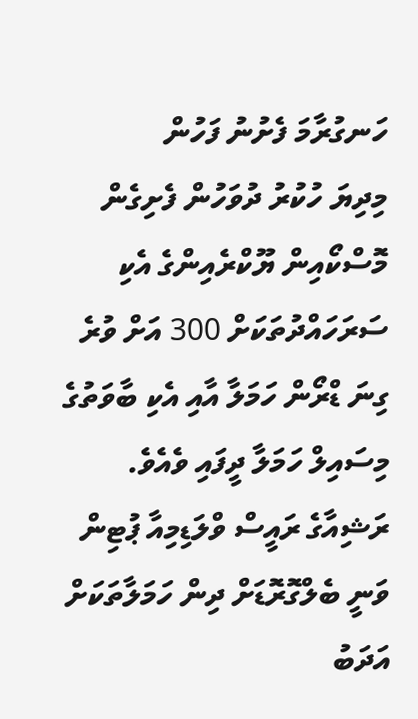ހަނގުރާމަ ފެށުނު ފަހުން
މިދިޔަ ހުކުރު ދުވަހުން ފެށިގެން މޮސްކޯއިން ޔޫކްރެއިންގެ އެކި ސަރަހައްދުތަކަށް 300 އަށް ވުރެ ގިނަ ޑްރޯން ހަމަލާ އާއި އެކި ބާވަތުގެ މިސައިލް ހަމަލާ ދީފައި ވެއެވެ.
ރަޝިއާގެ ރައީސް ވްލަޑިމިއާ ޕުޓިން ވަނީ ބެލްގޮރޮޑަށް ދިން ހަމަލާތަކަށް އަދަބު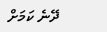ދޭނެ ކަމަށް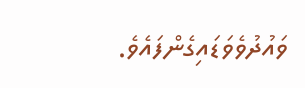ވައުދުވެވަޑައިގެންފައެވެ.